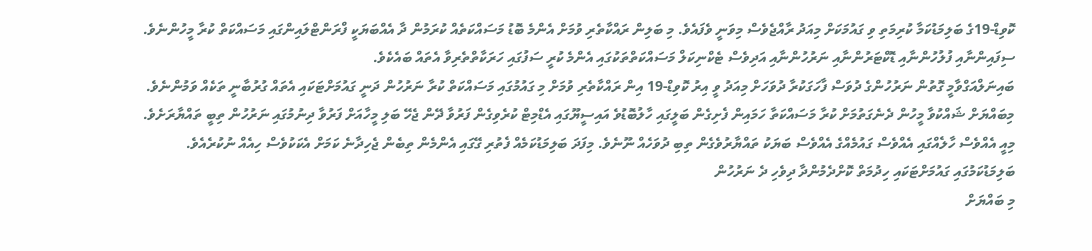ކޮވިޑް-19ގެ ބަލިމަޑުކަމާ ކުރިމަތި ވި ގައުމަކަށް މިއަދު ރާއްޖެވެސް މިވަނީ ވެފައެވެ. މި ބަލިން ރައްކާތެރި ވުމަށް އެންމެ ބޮޑު މަސައްކަތެއް ކުރަމުން ދާ އެއްބަޔަކީ ފްރަންޓްލައިންގައި މަސައްކަތް ކުރާ މީހުންނެވެ. ސިފައިންނާއި ފުލުހުންނާއި ޑޮކްޓަރުންނާއި ނަރުހުންނާއި އަދިވެސް ޓެކްނިކަލް މަސައްކަތްތަކުގައި އެންމެ ކުރީ ސަފުގައި ހަރަކާތްތެރިވާ އެތައް ބައެކެވެ.
ބައިނަލްއަގްވާމީ ގޮތުން ނަރުހުންގެ ދުވަސް ފާހަގަކުރާ ދުވަހަށް މިއަދު ވީ އިރު ކޮވިޑް-19 އިން ރައްކާތެރި ވުމަށް މި ގައުމުގައި މަސައްކަތް ކުރާ ނަރުހުން ދަނީ ގައުމަށްޓަކައި އެތައް ގުރުބާނީ ތަކެއް ވަމުންނެވެ. މިބައްޔަށް ޝައްކުވާ މީހުން ދެނެގަތުމަށް ކުރާ މަސައްކަތާ ހަމައިން ފެށިގެން ބަލީގައި ހާލުބޮޑުވެ އައިސީޔޫގައި އެޑްމިޓް ކުރެވިގެން ފަރުވާ ދޭން ޖެހޭ ބަލި މީހާއަށް ފަރުވާ ދިނުމުގައި ނަރުހުން ތިބީ ތައްޔާރަށެވެ.
މިއީ އެއްވެސް ހާލެއްގައި އެއްވެސް ގައުމެއްގެ އެއްވެސް ބަޔަކު ތައްޔާރުވެގެން ތިބި ދުވަހެއް ނޫނެވެ. މިފަދަ ބަލިމަޑުކަމެއް ފެތުރި ގޭގައި އެންމެން ތިބެން ޖެހިދާނެ ކަމަށް އެކަކުވެސް ހިއެއް ނުކުރެއެވެ.
ބަލިމަޑުކަމުގައި ގައުމަށްޓަކައި ހިދުމަތް ކޮށްދެމުންދާ ދިވެހި ދެ ނަރުހުން
މި ބައްޔަށް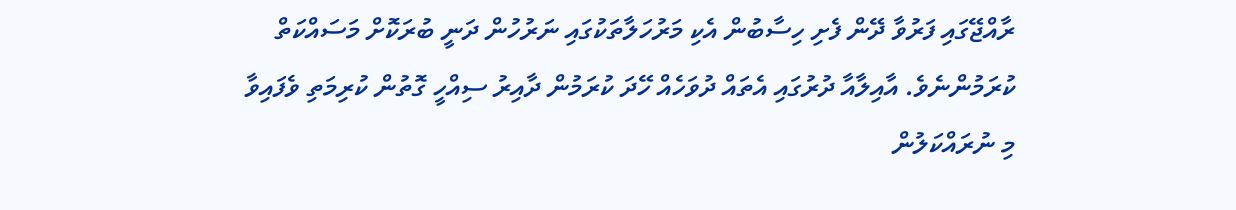ރާއްޖޭގައި ފަރުވާ ދޭން ފެށި ހިސާބުން އެކި މަރުހަލާތަކުގައި ނަރުހުން ދަނީ ބުރަކޮށް މަސައްކަތް ކުރަމުންނެވެ. އާއިލާއާ ދުރުގައި އެތައް ދުވަހެއް ހޭދަ ކުރަމުން ދާއިރު ސިއްހީ ގޮތުން ކުރިމަތި ވެފައިވާ މި ނުރައްކަލުން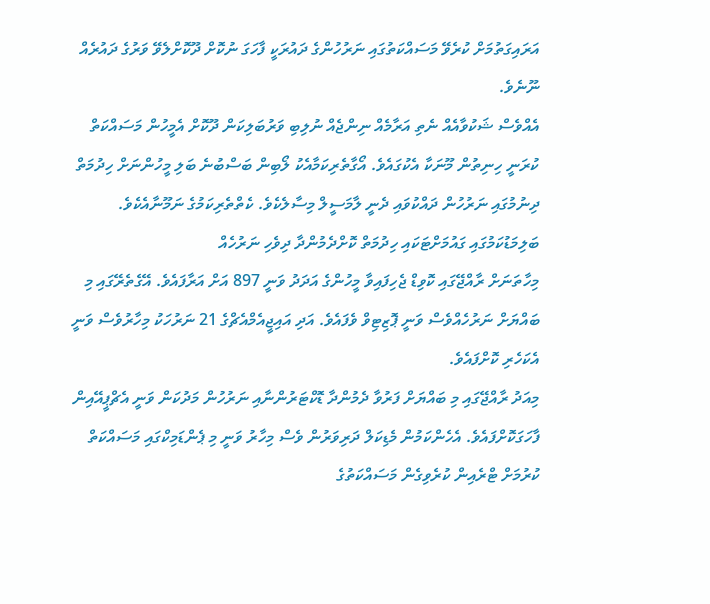އަރައިގަތުމަށް ކުރެވޭ މަސައްކަތުގައި ނަރުހުންގެ ދައުރަކީ ފާހަގަ ނުކޮށް ދޫކޮށްލެވޭ ވަރުގެ ދައުރެއް ނޫނެވެ.
އެއްވެސް ޝަކުވާއެއް ނެތި އަރާމެއް ނިންޖެއް ނުލިބި ވަރުބަލިކަން ދޫކޮށް އެމީހުން މަސައްކަތް ކުރަނީ ހިނިތުން މޫނަކާ އެކުގައެވެ. އޯގާތެރިކަމާއެކު ލޯބިން ބަސްބުނެ ބަލި މީހުންނަށް ހިދުމަތް ދިނުމުގައި ނަރުހުން ދައްކުވައި ދެނީ ލާމަސީލް މިސާލެކެވެ. ކެތްތެރިކަމުގެ ނަމޫނާއެކެވެ.
ބަލިމަޑުކަމުގައި ގައުމަށްޓަކައި ހިދުމަތް ކޮށްދެމުންދާ ދިވެހި ނަރުހެއް
މިހާތަނަށް ރާއްޖޭގައި ކޮވިޑް ޖެހިފައިވާ މީހުންގެ އަދަދު ވަނީ 897 އަށް އަރާފައެވެ. އޭގެތެރޭގައި މި ބައްޔަށް ނަރުހެއްވެސް ވަނީ ޕޮޒިޓިވް ވެފައެވެ. އަދި އައިޖީއެމްއެޗްގެ 21 ނަރުހަކު މިހާރުވެސް ވަނީ އެކަހެރި ކޮށްފައެވެ.
މިއަދު ރާއްޖޭގައި މި ބައްޔަށް ފަރުވާ ދެމުންދާ ޑޮކްޓަރުންނާއި ނަރުހުން މަދުކަން ވަނީ އެޗްޕީއޭއިން ފާހަގަކޮށްފައެވެ. އެހެންކަމުން މެޑިކަލް ދަރިވަރުން ވެސް މިހާރު ވަނީ މި ޕެންޑަމިކްގައި މަސައްކަތް ކުރުމަށް ޓްރެއިން ކުރެވިގެން މަސައްކަތުގެ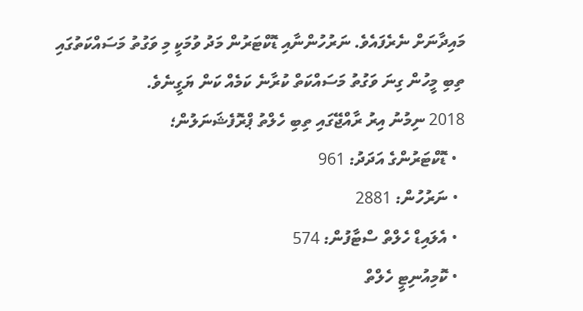މައިދާނަށް ނެރެފައެވެ. ނަރުހުންނާއި ޑޮކްޓަރުން މަދު ވުމަކީ މި ވަގުތު މަސައްކަތުގައި ތިބި މީހުން ގިނަ ވަގުތު މަސައްކަތް ކުރާނެ ކަމެއް ކަން ޔަގީނެވެ.
2018 ނިމުނު އިރު ރާއްޖޭގައި ތިބި ހެލްތު ޕްރޮފެޝަނަލުން؛
  • ޑޮކްޓަރުންގެ އަދަދު: 961
  • ނަރުހުން: 2881
  • އެލައިޑް ހެލްތް ސްޓާފުން: 574
  • ކޮމިއުނިޓީ ހެލްތް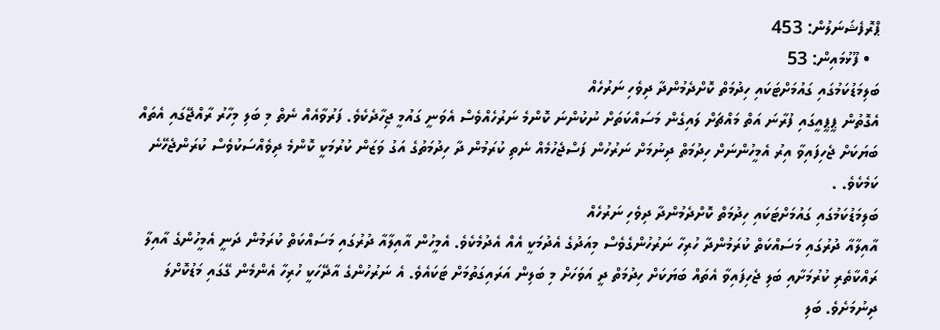ޕްރޮފެޝަނަލުން: 453
  • ފޫޅުމައިން: 53
ބަލިމަޑުކަމުގައި ގައުމަށްޓަކައި ހިދުމަތް ކޮށްދެމުންދާ ދިވެހި ނަރުހެއް
އެގޮތުން ޕީޕީއީގައި ފުރާނަ އަތް މައްޗަށް ލައިގެން މަސައްކަތަށް ނުކުންނަ ކޮންމެ ނަރުހެއްވެސް އެވަނީ ގައުމީ ޖިހާދެކެވެ. ފަރުވާއެއް ނެތް މި ބަލި މިހާރު ރާއްޖޭގައި އެތައް ބަޔަކަށް ޖެހިފައިވާ އިރު އެމީހުންނަށް ހިދުމަތް ދިނުމަށް ނަރުހުން ފަސްޖެހުމެއް ނެތި ކުރަމުން ދާ ހިދުމަތުގެ އަގު ވަޒަން ކުރުމަކީ ކޮންމެ ދިވެއްސަކުވެސް ކުރަންޖެހޭނެ ކަމެކެވެ. .
ބަލިމަޑުކަމުގައި ގައުމަށްޓަކައި ހިދުމަތް ކޮށްދެމުންދާ ދިވެހި ނަރުހެއް
އާއިލާއާ ދުރުގައި މަސައްކަތް ކުރަމުންދާ ހުރިހާ ނަރުހުންގެވެސް މިއަދުގެ އެދުމަކީ އެއް އެދުމެކެވެ. އެމީހުން އާއިލާއާ ދުރުގައި މަސައްކަތް ކުރަމުން ދަނީ އެމީހުންގެ އާއިލާ ރައްކާތެރި ކުރުމަށާއި ބަލި ޖެހިފައިވާ އެތައް ބަޔަކަށް ހިދުމަތް ދީ އަވަހަށް މި ބަލިން އަރައިގަތުމަށް ޓަކައެވެ. އެ ނަރުހުންގެ އާދޭހަކީ ހުރިހާ އެންމެން ގޭގައި މަޑުކޮށްލަ ދިނުމަށެވެ. ބަލި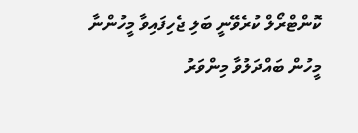ކޮންޓްރޯލް ކުރެވޭނީ ބަލި ޖެހިފައިވާ މީހުންނާ މީހުން ބައްދަލުވާ މިންވަރު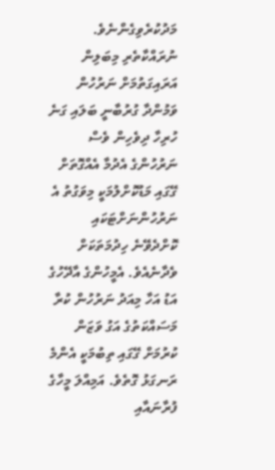މަދުކުރެވިގެންނެވެ.
ނުރައްކާތެރި މިބަލިން އަރައިގަތުމަށް ނަރުހުން ވަމުންދާ ގުރުބާނީ ބަލައި ގަނެ ހުރިހާ ދިވެހިން ވެސް ނަރުހުންގެ އެދުމާ އެއްގޮތަށް ގޭގައި މަޑުކޮށްލުމަކީ މިވަގުތު އެ ނަރުހުންނަށްޓަކައި ކޮށްދެވޭނެ ހިދުމަތަކަށް ވެދާނެއެވެ. އެމީހުންގެ އާދޭހުގެ އަޑު އަހާ މިއަދު ނަރުހުން ކުރާ މަސައްކަތުގެ އަގު ވަޒަން ކުރުމަށް ގޭގައި ތިބުމަކީ އެންމެ ރަނގަޅު ގޮތެވެ. އަމިއްލަ މީހާގެ ފުރާނައާއި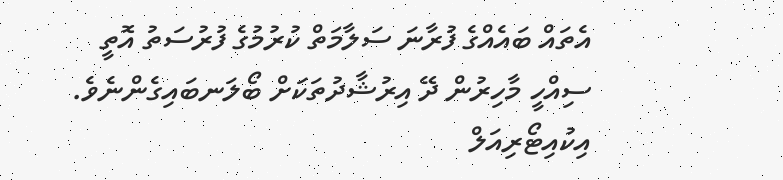އެތައް ބައެއްގެ ފުރާނަ ސަލާމަތް ކުރުމުގެ ފުރުސަތު އޮތީ ސިއްހީ މާހިރުން ދޭ އިރުޝާދުތަކަށް ބޯލަނބައިގެންނެވެ.
އިކުއިޓޯރިއަލް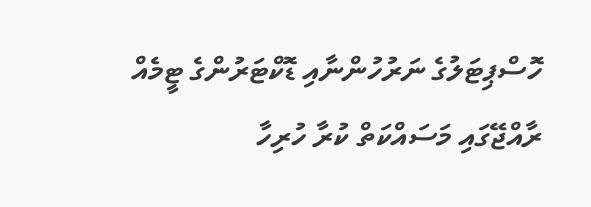ހޮސްޕިޓަލުގެ ނަރުހުންނާއި ޑޮކްޓަރުންގެ ޓީމެއް
ރާއްޖޭގައި މަސައްކަތް ކުރާ ހުރިހާ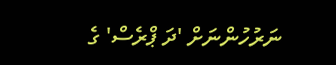ނަރުހުންނަށް 'ދަ ޕްރެސް' ގެ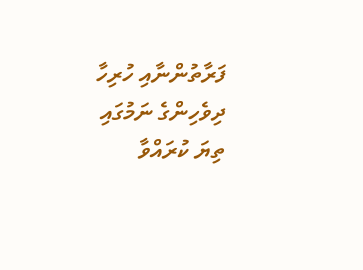ފަރާތުންނާއި ހުރިހާ ދިވެހިންގެ ނަމުގައި ތިޔަ ކުރައްވާ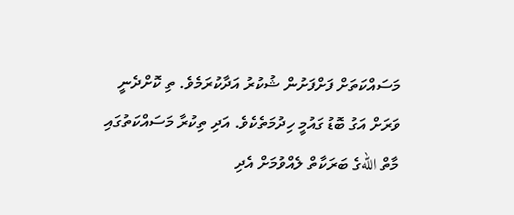މަސައްކަތަށް ފަށްފަށުން ޝުކުރު އަދާކުރަމެވެ. ތި ކޮށްދެނީ ވަރަށް އަގު ބޮޑު ގައުމީ ހިދުމަތެކެވެ. އަދި ތިކުރާ މަސައްކަތުގައި މާތް اللهގެ ބަރަކާތް ލެއްވުމަށް އެދި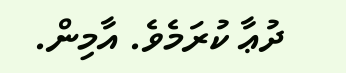ދުޢާ ކުރަމެވެ. އާމިން.